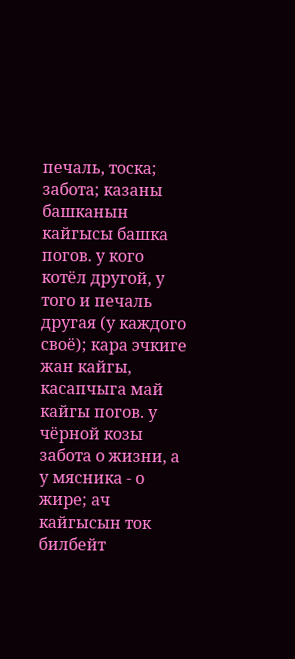печаль, тоска; забота; казаны башканын кайгысы башка погов. у кого котёл другой, у того и печаль другая (у каждого своё); кара эчкиге жан кайгы, касапчыга май кайгы погов. у чёрной козы забота о жизни, а у мясника - о жире; ач кайгысын ток билбейт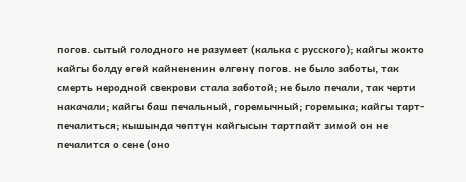погов. сытый голодного не разумеет (калька с русского); кайгы жокто кайгы болду өгөй кайнененин өлгөнү погов. не было заботы, так смерть неродной свекрови стала заботой; не было печали, так черти накачали; кайгы баш печальный, горемычный; горемыка; кайгы тарт- печалиться; кышында чөптүн кайгысын тартпайт зимой он не печалится о сене (оно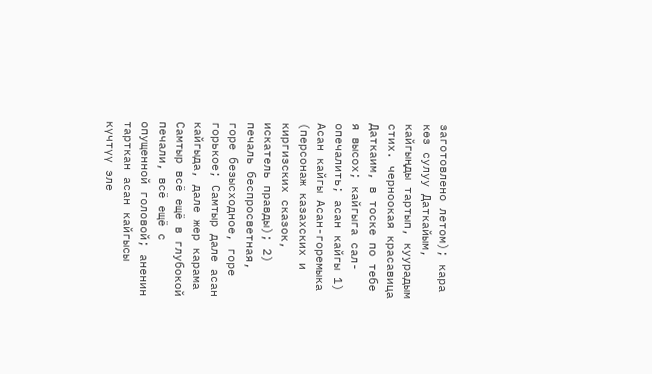заготовлено летом); кара көз сулуу Даткайым, кайгыңды тартып, куурадым стих. черноокая красавица Даткаим, в тоске по тебе я высох; кайгыга сал- опечалить; асан кайгы 1) Асан кайгы Асан-горемыка (персонаж казахских и киргизских сказок, искатель правды); 2) печаль беспросветная, горе безысходное, горе горькое; Самтыр дале асан кайгыда, дале жер карама Самтыр всё ещё в глубокой печали, всё ещё с опущенной головой; аненин тарткан асан кайгысы күчтүү эле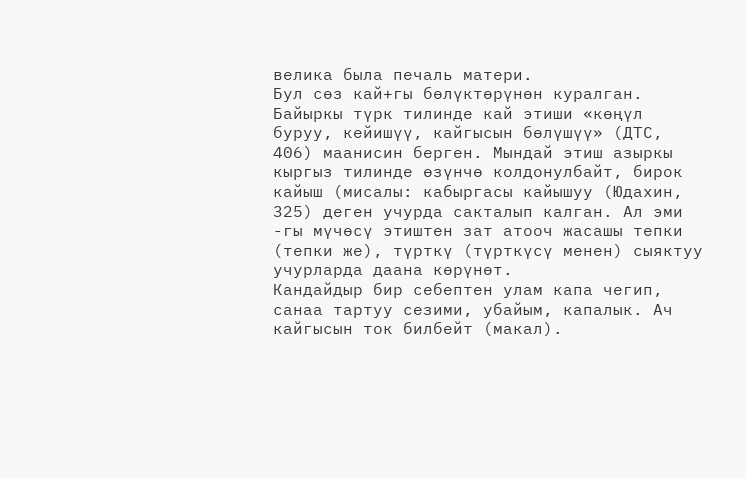велика была печаль матери.
Бул сөз кай+гы бөлүктөрүнөн куралган. Байыркы түрк тилинде кай этиши «көңүл буруу, кейишүү, кайгысын бөлүшүү» (ДТС, 406) маанисин берген. Мындай этиш азыркы кыргыз тилинде өзүнчө колдонулбайт, бирок кайыш (мисалы: кабыргасы кайышуу (Юдахин, 325) деген учурда сакталып калган. Ал эми -гы мүчөсү этиштен зат атооч жасашы тепки (тепки же), түрткү (түрткүсү менен) сыяктуу учурларда даана көрүнөт.
Кандайдыр бир себептен улам капа чегип, санаа тартуу сезими, убайым, капалык. Ач кайгысын ток билбейт (макал).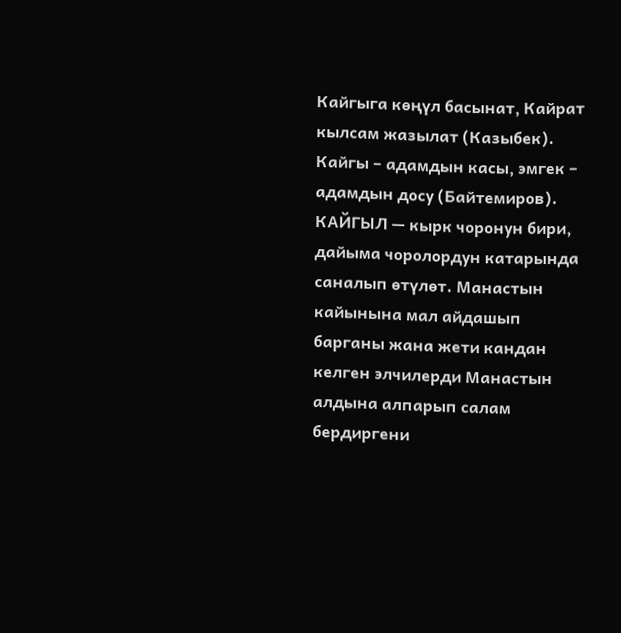Кайгыга көңүл басынат, Кайрат кылсам жазылат (Казыбек). Кайгы – адамдын касы, эмгек – адамдын досу (Байтемиров).
КАЙГЫЛ — кырк чоронун бири, дайыма чоролордун катарында саналып өтүлөт. Манастын кайынына мал айдашып барганы жана жети кандан келген элчилерди Манастын алдына алпарып салам бердиргени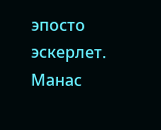эпосто эскерлет. Манас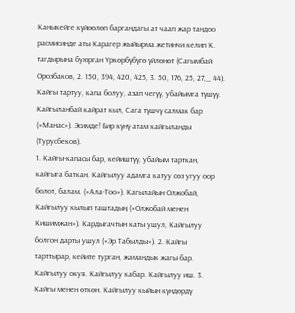Каныкейге күйөөлөп баргандагы ат чаап жар тандоо расмисинде аты Карагер жыйырма жетинчи келип К. тагдырына буюрган Үркөрбүбүгө үйлөнөт (Сагымбай Орозбаков, 2. 150, 394, 420, 425, 3. 50, 176, 25, 27,_ 44).
Кайгы тартуу, капа болуу, азап чегүү, убайымга түшүү. Кайгыланбай кайрат кыл, Сага түшчү салмак бар («Манас»). Эсимде! Бир күнү атам кайгыланды (Турусбеков).
1. Кайгы-капасы бар, кейиштүү, убайым тарткан, кайгыга баткан. Кайгылуу адамга катуу сөз угуу оор болот, балам. («Ала-Тоо»). Кагылайын Олжобай, Кайгылуу кылып таштадың («Олжобай менен Кишимжан»). Кардыгачтын каты ушул, Кайгылуу болгон дарты ушул («Эр Табылды»). 2. Кайгы тарттырар, кейите турган, жамандык жагы бар. Кайгылуу окуя. Кайгылуу кабар. Кайгылуу иш. 3. Кайгы менен өткөн. Кайгылуу кыйын күндөрдү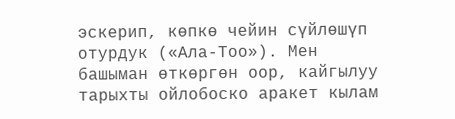эскерип, көпкө чейин сүйлөшүп отурдук («Ала-Тоо»). Мен башыман өткөргөн оор, кайгылуу тарыхты ойлобоско аракет кылам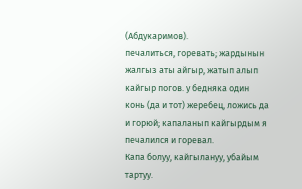(Абдукаримов).
печалиться, горевать; жардынын жалгыз аты айгыр, жатып алып кайгыр погов. у бедняка один конь (да и тот) жеребец, ложись да и горюй; капаланып кайгырдым я печалился и горевал.
Капа болуу, кайгылануу, убайым тартуу.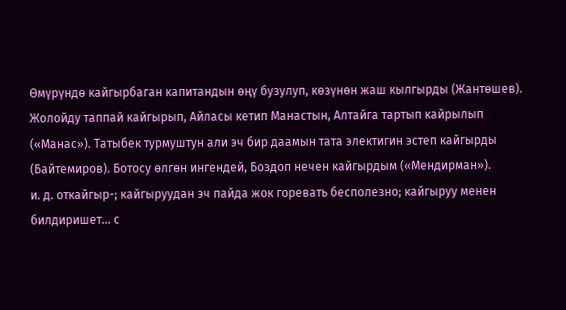Өмүрүндө кайгырбаган капитандын өңү бузулуп, көзүнөн жаш кылгырды (Жантөшев). Жолойду таппай кайгырып, Айласы кетип Манастын, Алтайга тартып кайрылып («Манас»). Татыбек турмуштун али эч бир даамын тата электигин эстеп кайгырды (Байтемиров). Ботосу өлгөн ингендей, Боздоп нечен кайгырдым («Мендирман»).
и. д. откайгыр-; кайгыруудан эч пайда жок горевать бесполезно; кайгыруу менен билдиришет... с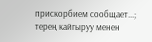прискорбием сообщает...; терең кайгыруу менен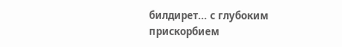билдирет... с глубоким прискорбием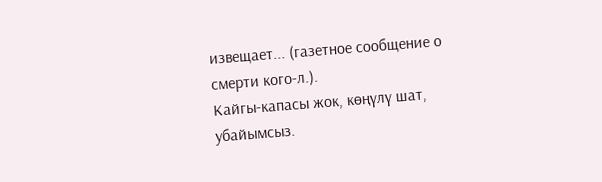извещает... (газетное сообщение о смерти кого-л.).
Кайгы-капасы жок, көңүлү шат, убайымсыз.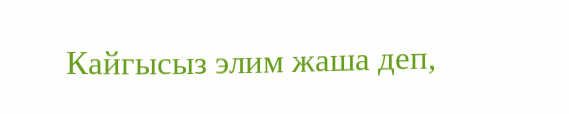Кайгысыз элим жаша деп,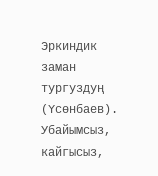Эркиндик заман тургуздуң (Үсөнбаев). Убайымсыз, кайгысыз,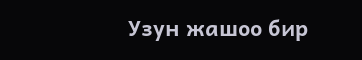Узун жашоо бир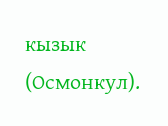кызык (Осмонкул).